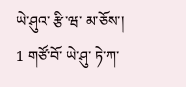ཡེ་ཤུའ་ རྩི་ཝ་ མ་ཅོས་།
1 གཙོ་བོ་ ཡེ་ཤུ་ ཏེ་ཀ་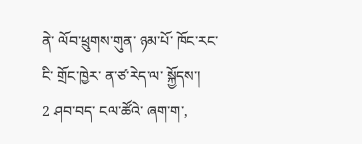ནེ་ ལོབ་ཕྲུགས་གུན་ ཉམ་པོ་ ཁོང་རང་ངི་ གྲོང་ཁྱེར་ ན་ཙ་རེད་ལ་ སྐྱོདས་།
2 ཤབ་བད་ ངལ་ཚོའེ་ ཞག་ག་,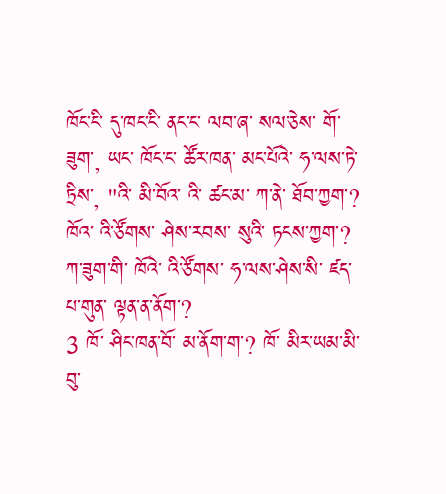ཁོང་ངི་ དུ་ཁང་ངི་ ནང་ང་ ལབ་ཞ་ སལ་ཅེས་ གོ་ཟུག་, ཡང་ ཁོང་ང་ ཚོར་ཁན་ མང་པོའེ་ ཧ་ལས་ཏེ་ ཏྲིས་, "འི་ མི་བོའ་ འི་ ཚང་མ་ ཀ་ནེ་ ཐོབ་ཀྱག་? ཁོའ་ འི་ཙོགས་ ཤེས་རབས་ སུའི་ ཏངས་ཀྱག་? ཀ་ཟུག་གི་ ཁོའེ་ འི་ཙོགས་ ཧ་ལས་ཤེས་སི་ ཛད་པ་གུན་ ལྟན་ན་ནོག་?
3 ཁོ་ ཤིང་ཁན་བོ་ མ་ནོག་ག་? ཁོ་ མིར་ཡམ་མི་ བུ་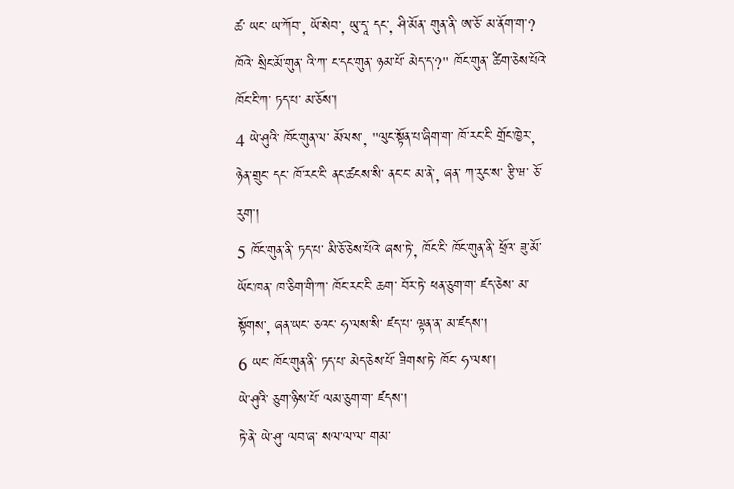ཚ་ ཡང་ ཡ་ཀོབ་, ཡོ་སེབ་, ཡུ་དཱ་ དང་, ཤི་མོན་ གུན་ནི་ ཨ་ཅོ་ མ་ནོག་ག་? ཁོའེ་ སྲིང་མོ་གུན་ འི་ཀ་ ང་དང་གུན་ ཉམ་པོ་ མེད་ད་?" ཁོང་གུན་ ཚིག་ཅེས་པོའེ་ ཁོང་ངི་ཀ་ ཏད་པ་ མ་ཅོས་།
4 ཡེ་ཤུའི་ ཁོང་གུན་ལ་ མོལས་, "ལུང་སྟོན་པ་ཞིག་ག་ ཁོ་རང་ངི་ གྲོང་ཁྱེར་, ཉེན་གྲུང་ དང་ ཁོ་རང་ངི་ ནང་ཚངས་སི་ ནང་ང་ མ་ནེ་, ཞན་ ཀ་རུང་ས་ རྩི་ཝ་ ཅོ་རུག་།
5 ཁོང་གུན་ནི་ ཏད་པ་ མི་ཅོ་ཅེས་པོའེ་ ཞས་ཏེ་, ཁོང་ངི་ ཁོང་གུན་ནི་ ཕྲོའ་ ཟུ་མོ་ ཡོང་ཁན་ ཁ་ཅིག་གི་ཀ་ ཁོང་རང་ངི་ ཆག་ བོར་ཏེ་ ཕན་ཅུག་ག་ ཛད་ཅེས་ མ་སྟོགས་, ཞན་ཡང་ ཅའང་ ཧ་ལས་སི་ ཛད་པ་ ལྟན་ན་ མ་ཛདས་།
6 ཡང་ ཁོང་གུན་ནི་ ཏད་པ་ མེད་ཅེས་པོ་ ཟིགས་ཏེ་ ཁོང་ ཧ་ལས་།
ཡེ་ཤུའི་ ཅུག་ཉིས་པོ་ ལམ་ཅུག་ག་ ཛདས་།
ཏེ་ནེ་ ཡེ་ཤུ་ ལབ་ཞ་ སལ་ལ་ལ་ གམ་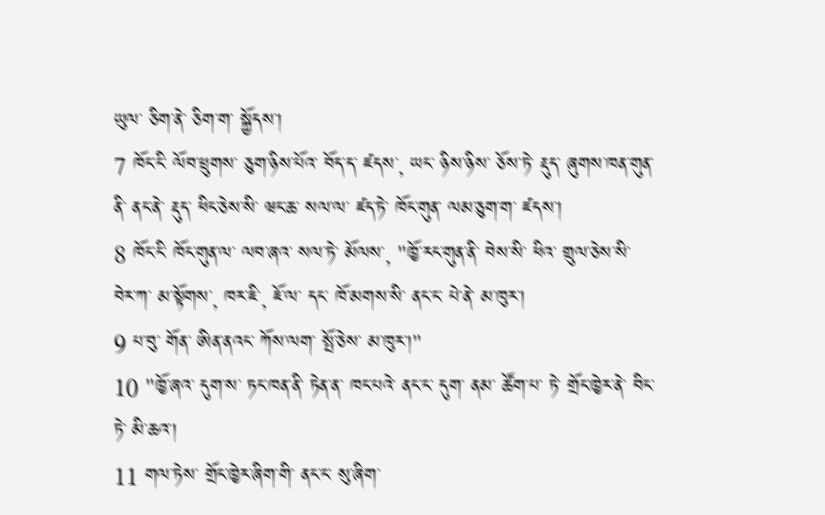ཡུལ་ ཅིག་ནེ་ ཅིག་ག་ སྐྱོདས་།
7 ཁོང་ངི་ ལོབ་ཕྲུགས་ ཅུག་ཉིས་པོའ་ བོད་ད་ ཛདས་, ཡང་ ཉིས་ཉིས་ ཅོས་ཏེ་ རྡུད་ ཞུགས་ཁན་གུན་ནི་ ནང་ནེ་ རྡུད་ ཕིང་ཅེས་སི་ ཝང་ཆ་ སལ་ལ་ ཛད་ཏེ་ ཁོང་གུན་ ལམ་ཅུག་ག་ ཛདས་།
8 ཁོང་ངི་ ཁོང་གུན་ལ་ ལབ་ཞའ་ སལ་ཏེ་ མོལས་, "ཁྱོ་རང་གུན་ནི་ བེས་སི་ ཕིའ་ གྲུལ་ཅེས་སི་ བེར་ཀ་ མ་སྟོགས་, ཁར་ཇི་, ཇོ་ལ་ དང་ ཁོ་མགས་སི་ ནང་ང་ པེ་ནེ་ མ་ཁུར་།
9 པ་བུ་ གོན་ ཨིན་ནའང་ ཀོས་ལག་ སྤོ་ཅེས་ མ་ཁུར་།"
10 "ཁྱོ་ཞའ་ དུག་ས་ ཏང་ཁན་ནི་ ཏེན་ན་ ཁང་པའེ་ ནང་ང་ དུག་ ནམ་ ཚོག་པ་ ཏེ་ གྲོང་ཁྱེར་ནེ་ བིང་ཏེ་ མི་ཆའ་།
11 གལ་ཏེས་ གྲོང་ཁྱེར་ཞིག་གི་ ནང་ང་ སུ་ཞིག་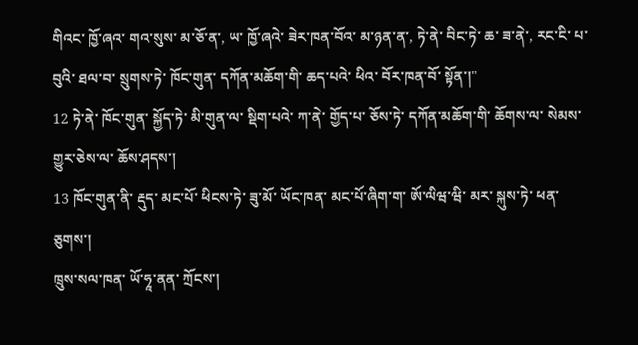གིའང་ ཁྱོ་ཞའ་ གའ་སུས་ མ་ཅོ་ན་, ཡ་ ཁྱོ་ཞའེ་ ཟེར་ཁན་བོའ་ མ་ཉན་ན་, ཏེ་ནེ་ བིང་ཏེ་ ཆ་ ཟ་ནེ་, རང་ངི་ པ་བུའི་ ཐལ་བ་ སྲུགས་ཏེ་ ཁོང་གུན་ དཀོན་མཆོག་གི་ ཆད་པའེ་ ཕིའ་ བོར་ཁན་བོ་ སྟོན་།"
12 ཏེ་ནེ་ ཁོང་གུན་ སྐྱོད་ཏེ་ མི་གུན་ལ་ སྡིག་པའེ་ ཀ་ནེ་ གྱོད་པ་ ཅོས་ཏེ་ དཀོན་མཆོག་གི་ ཆོགས་ལ་ སེམས་ གྱུར་ཅེས་ལ་ ཆོས་ཤདས་།
13 ཁོང་གུན་ནི་ རྡུད་ མང་པོ་ ཕིངས་ཏེ་ ཟུ་མོ་ ཡོང་ཁན་ མང་པོ་ཞིག་ག་ ཨོ་ལིཝ་ཝི་ མར་ སྐུས་ཏེ་ ཕན་ཅུགས་།
ཁྲུས་སལ་ཁན་ ཡོ་ཧཱ་ནན་ ཀྲོངས་།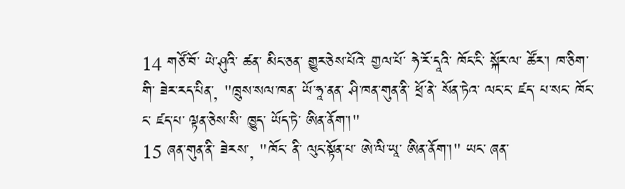14 གཙོ་བོ་ ཡེ་ཤུའི་ ཚན་ མིང་ཅན་ གྱུར་ཅེས་པོའེ་ གྱལ་པོ་ ཧེ་རོ་དཱའི་ ཁོང་ངི་ སྐོར་ལ་ ཚོར་། ཁ་ཅིག་གི་ ཟེར་རད་པིན་, "ཁྲུས་སལ་ཁན་ ཡོ་ཧཱ་ནན་ ཤི་ཁན་གུན་ནི་ ཕྲོ་ནེ་ སོན་ཏེའ་ ལང་ང་ ཛད་ པ་སང་ ཁོང་ང་ ཛད་པ་ ལྟན་ཅེས་སི་ ཁྱུད་ ཡོད་ཏེ་ ཨིན་ནོག་།"
15 ཞན་གུན་ནི་ ཟེརས་, "ཁོང་ ནི་ ལུང་སྟོན་པ་ ཨེ་ལི་ཡཱ་ ཨིན་ནོག་།" ཡང་ ཞན་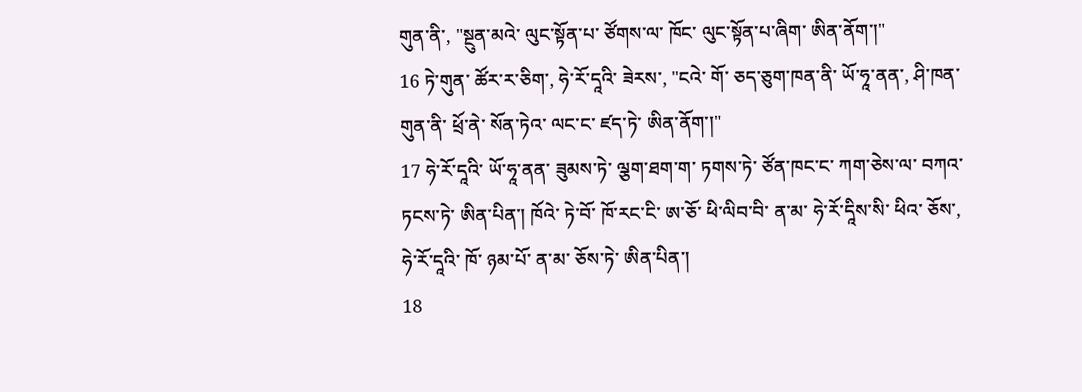གུན་ནི་, "སྔུན་མའེ་ ལུང་སྟོན་པ་ ཙོགས་ལ་ ཁོང་ ལུང་སྟོན་པ་ཞིག་ ཨིན་ནོག་།"
16 ཏེ་གུན་ ཚོར་ར་ཅིག་, ཧེ་རོ་དཱའི་ ཟེརས་, "ངའེ་ གོ་ ཅད་ཅུག་ཁན་ནི་ ཡོ་ཧཱ་ནན་, ཤི་ཁན་གུན་ནི་ ཕྲོ་ནེ་ སོན་ཏེའ་ ལང་ང་ ཛད་ཏེ་ ཨིན་ནོག་།"
17 ཧེ་རོ་དཱའི་ ཡོ་ཧཱ་ནན་ ཟུམས་ཏེ་ ལྕག་ཐག་ག་ ཏགས་ཏེ་ ཙོན་ཁང་ང་ ཀག་ཅེས་ལ་ བཀའ་ ཏངས་ཏེ་ ཨིན་པིན་། ཁོའེ་ ཏེ་བོ་ ཁོ་རང་ངི་ ཨ་ཅོ་ ཕི་ལིབ་བི་ ན་མ་ ཧེ་རོ་དཱིས་སི་ ཕིའ་ ཅོས་, ཧེ་རོ་དཱའི་ ཁོ་ ཉམ་པོ་ ན་མ་ ཅོས་ཏེ་ ཨིན་པིན་།
18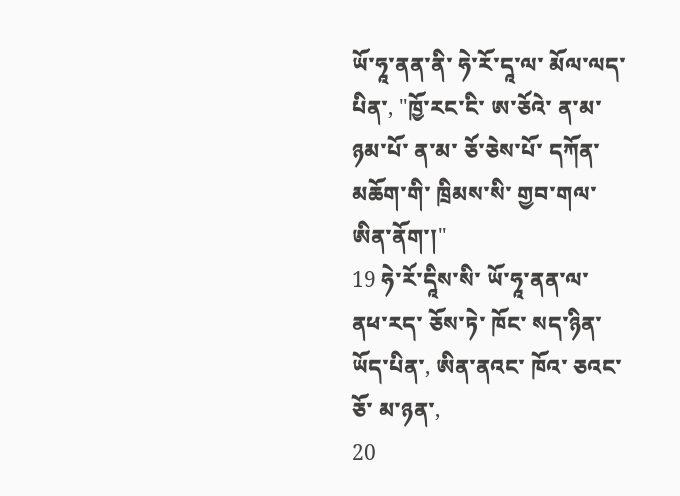ཡོ་ཧཱ་ནན་ནི་ ཧེ་རོ་དཱ་ལ་ མོལ་ལད་པིན་, "ཁྱོ་རང་ངི་ ཨ་ཅོའེ་ ན་མ་ ཉམ་པོ་ ན་མ་ ཅོ་ཅེས་པོ་ དཀོན་མཆོག་གི་ ཁྲིམས་སི་ གྱབ་གལ་ ཨིན་ནོག་།"
19 ཧེ་རོ་དཱིས་སི་ ཡོ་ཧཱ་ནན་ལ་ ནཕ་རད་ ཅོས་ཏེ་ ཁོང་ སད་ཉིན་ ཡོད་པིན་, ཨིན་ནའང་ ཁོའ་ ཅའང་ ཅོ་ མ་ཉན་,
20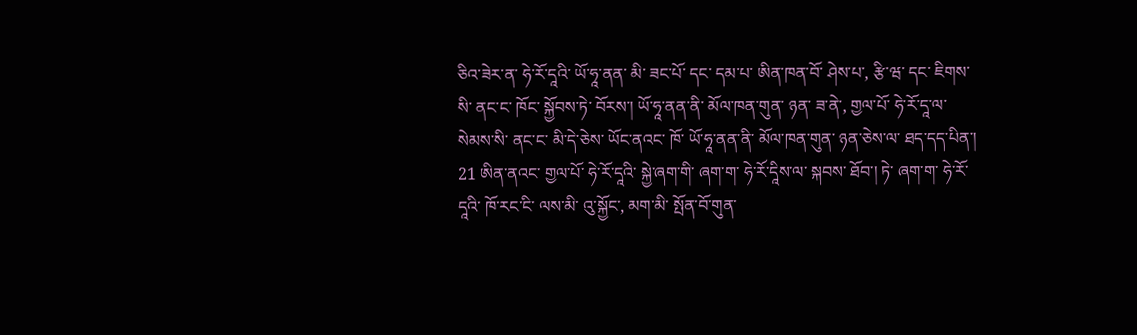ཅིའ་ཟེར་ན་ ཧེ་རོ་དཱའི་ ཡོ་ཧཱ་ནན་ མི་ ཟང་པོ་ དང་ དམ་པ་ ཨིན་ཁན་བོ་ ཤེས་པ་, རྩི་ཝ་ དང་ ཇིགས་སི་ ནང་ང་ ཁོང་ སྐྱོབས་ཏེ་ བོརས་། ཡོ་ཧཱ་ནན་ནི་ མོལ་ཁན་གུན་ ཉན་ ཟ་ནེ་, གྱལ་པོ་ ཧེ་རོ་དཱ་ལ་ སེམས་སི་ ནང་ང་ མི་དེ་ཅེས་ ཡོང་ནའང་ ཁོ་ ཡོ་ཧཱ་ནན་ནི་ མོལ་ཁན་གུན་ ཉན་ཅེས་ལ་ ཐད་དད་པིན་།
21 ཨིན་ནའང་ གྱལ་པོ་ ཧེ་རོ་དཱའི་ སྐྱེ་ཞག་གི་ ཞག་ག་ ཧེ་རོ་དཱིས་ལ་ སྐབས་ ཐོབ་། ཏེ་ ཞག་ག་ ཧེ་རོ་དཱའི་ ཁོ་རང་ངི་ ལས་མི་ འུ་སྐྱོང་, མག་མི་ སྤོན་བོ་གུན་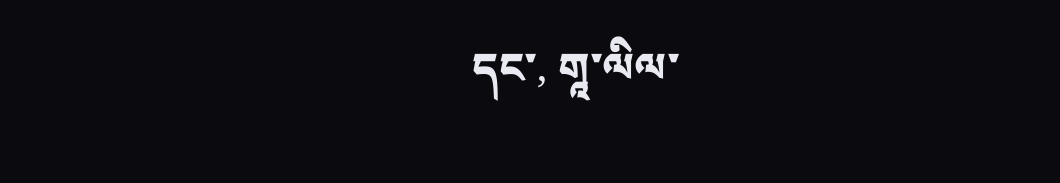དང་, གཱ་ལིལ་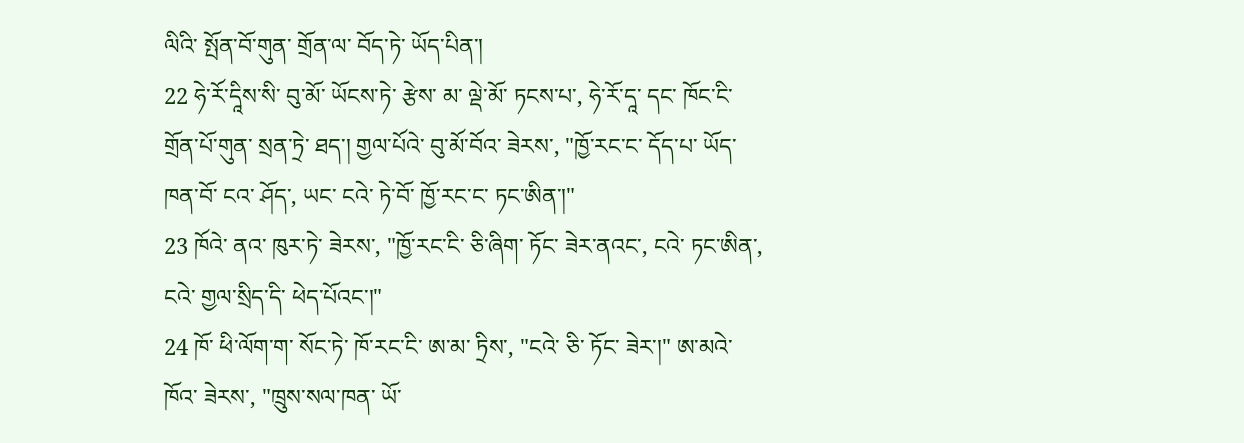ལིའི་ སྤོན་བོ་གུན་ གྲོན་ལ་ བོད་ཏེ་ ཡོད་པིན་།
22 ཧེ་རོ་དཱིས་སི་ བུ་མོ་ ཡོངས་ཏེ་ རྩེས་ མ་ ལྡེ་མོ་ ཏངས་པ་, ཧེ་རོ་དཱ་ དང་ ཁོང་ངི་ གྲོན་པོ་གུན་ སྲན་ཏྲེ་ ཐད་། གྱལ་པོའེ་ བུ་མོ་བོའ་ ཟེརས་, "ཁྱོ་རང་ང་ དོད་པ་ ཡོད་ཁན་བོ་ ངའ་ ཤོད་, ཡང་ ངའེ་ ཏེ་བོ་ ཁྱོ་རང་ང་ ཏང་ཨིན་།"
23 ཁོའེ་ ནའ་ ཁུར་ཏེ་ ཟེརས་, "ཁྱོ་རང་ངི་ ཅི་ཞིག་ ཏོང་ ཟེར་ནའང་, ངའེ་ ཏང་ཨིན་, ངའེ་ གྱལ་སྲིད་དི་ ཕེད་པོའང་།"
24 ཁོ་ ཕི་ལོག་ག་ སོང་ཏེ་ ཁོ་རང་ངི་ ཨ་མ་ ཏྲིས་, "ངའེ་ ཅི་ ཏོང་ ཟེར་།" ཨ་མའེ་ ཁོའ་ ཟེརས་, "ཁྲུས་སལ་ཁན་ ཡོ་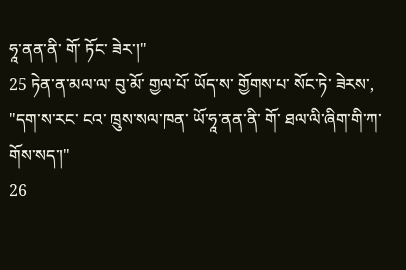ཧཱ་ནན་ནི་ གོ་ ཏོང་ ཟེར་།"
25 ཏེན་ན་མལ་ལ་ བུ་མོ་ གྱལ་པོ་ ཡོད་ས་ གྱོགས་པ་ སོང་ཏེ་ ཟེརས་, "དག་ས་རང་ ངའ་ ཁྲུས་སལ་ཁན་ ཡོ་ཧཱ་ནན་ནི་ གོ་ ཐལ་ལི་ཞིག་གི་ཀ་ གོས་སད་།"
26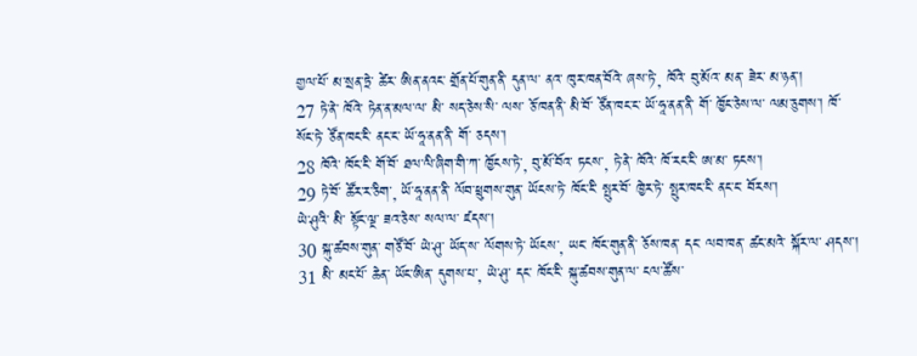གྱལ་པོ་ མ་སྲན་ཏྲེ་ ཚེར་ ཨིན་ནའང་ གྲོན་པོ་གུན་ནི་ དུན་ལ་ ནའ་ ཁུར་ཁན་བོའེ་ ཞས་ཏེ་, ཁོའེ་ བུ་མོའ་ མན་ ཟེར་ མ་ཉན་།
27 ཏེ་ནེ་ ཁོའེ་ ཏེན་ན་མལ་ལ་ མི་ སད་ཅེས་སི་ ལས་ ཅོ་ཁན་ནི་ མི་བོ་ ཙོན་ཁང་ང་ ཡོ་ཧཱ་ནན་ནི་ གོ་ ཁྱོང་ཅེས་ལ་ ལམ་ཅུགས་། ཁོ་ སོང་ཏེ་ ཙོན་ཁང་ངི་ ནང་ང་ ཡོ་ཧཱ་ནན་ནི་ གོ་ ཅདས་།
28 ཁོའེ་ ཁོང་ངི་ གོ་བོ་ ཐལ་ལི་ཞིག་གི་ཀ་ ཁྱོངས་ཏེ་, བུ་མོ་བོའ་ ཏངས་, ཏེ་ནེ་ ཁོའེ་ ཁོ་རང་ངི་ ཨ་མ་ ཏངས་།
29 ཏེ་བོ་ ཚོར་ར་ཅིག་, ཡོ་ཧཱ་ནན་ནི་ ལོབ་ཕྲུགས་གུན་ ཡོངས་ཏེ་ ཁོང་ངི་ སྤུར་བོ་ ཁྱེར་ཏེ་ སྤུར་ཁང་ངི་ ནང་ང་ བོརས་།
ཡེ་ཤུའི་ མི་ སྟོང་ལྔ་ ཟའ་ཅེས་ སལ་ལ་ ཛདས་།
30 སྐུ་ཚབས་གུན་ གཙོ་བོ་ ཡེ་ཤུ་ ཡོད་ས་ ལོགས་ཏེ་ ཡོངས་, ཡང་ ཁོང་གུན་ནི་ ཅོས་ཁན་ དང་ ལབ་ཁན་ ཚང་མའེ་ སྐོར་ལ་ ཤདས་།
31 མི་ མང་པོ་ ཆེན་ ཡོང་ཨིན་ དུགས་པ་, ཡེ་ཤུ་ དང་ ཁོང་ངི་ སྐུ་ཚབས་གུན་ལ་ ངལ་ཚོས་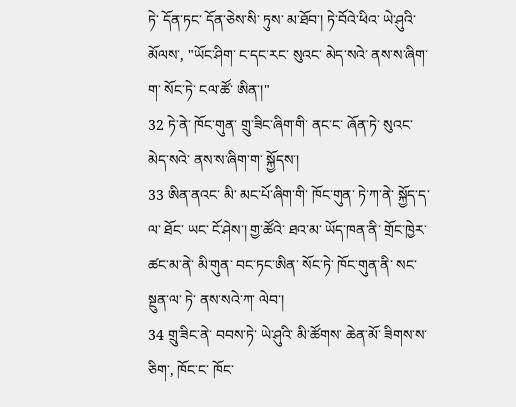ཏེ་ དོན་ཏང་ དོན་ཅེས་སི་ ཏུས་ མ་ཐོབ་། ཏེ་བོའེ་ཕིའ་ ཡེ་ཤུའི་ མོལས་, "ཡོང་ཤིག་ ང་དང་རང་ སུའང་ མེད་སའེ་ ནས་ས་ཞིག་ག་ སོང་ཏེ་ ངལ་ཚོ་ ཨིན་།"
32 ཏེ་ནེ་ ཁོང་གུན་ གྲུ་ཟིང་ཞིག་གི་ ནང་ང་ ཞོན་ཏེ་ སུའང་ མེད་སའེ་ ནས་ས་ཞིག་ག་ སྐྱོདས་།
33 ཨིན་ནའང་ མི་ མང་པོ་ཞིག་གི་ ཁོང་གུན་ ཏེ་ཀ་ནེ་ སྐྱོད་ད་ལ་ ཐོང་ ཡང་ ངོ་ཤེས་། གྱ་ཚོའེ་ ཐའ་མ་ ཡོད་ཁན་ནི་ གྲོང་ཁྱེར་ ཚང་མ་ནེ་ མི་གུན་ བང་ཏང་ཨིན་ སོང་ཏེ་ ཁོང་གུན་ནི་ སང་ སྔུན་ལ་ ཏེ་ ནས་སའེ་ཀ་ ལེབ་།
34 གྲུ་ཟིང་ནེ་ བབས་ཏེ་ ཡེ་ཤུའི་ མི་ཚོགས་ ཆེན་མོ་ ཟིགས་ས་ཅིག་, ཁོང་ང་ ཁོང་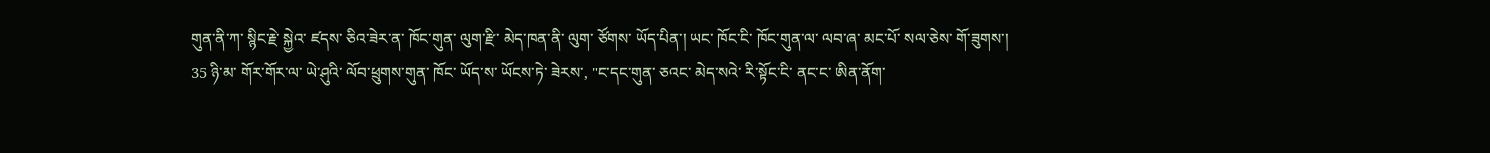གུན་ནི་ཀ་ སྙིང་རྗེ་ སྐྱེའ་ ཛདས་ ཅིའ་ཟེར་ན་ ཁོང་གུན་ ལུག་རྫི་ མེད་ཁན་ནི་ ལུག་ ཙོགས་ ཡོད་པིན་། ཡང་ ཁོང་ངི་ ཁོང་གུན་ལ་ ལབ་ཞ་ མང་པོ་ སལ་ཅེས་ གོ་ཟུགས་།
35 ཉི་མ་ གོར་གོར་ལ་ ཡེ་ཤུའི་ ལོབ་ཕྲུགས་གུན་ ཁོང་ ཡོད་ས་ ཡོངས་ཏེ་ ཟེརས་, "ང་དང་གུན་ ཅའང་ མེད་སའེ་ རི་སྟོང་ངི་ ནང་ང་ ཨིན་ནོག་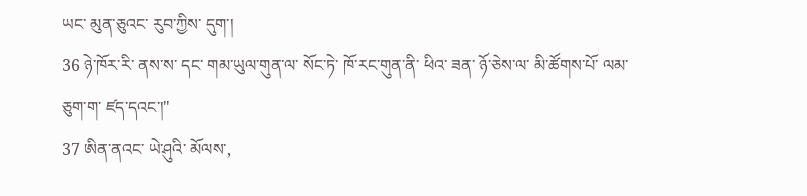ཡང་ མུན་ཅུའང་ རུབ་ཀྱིས་ དུག་།
36 ཉེ་ཁོར་རི་ ནས་ས་ དང་ གམ་ཡུལ་གུན་ལ་ སོང་ཏེ་ ཁོ་རང་གུན་ནི་ ཕིའ་ ཟན་ ཉོ་ཅེས་ལ་ མི་ཚོགས་པོ་ ལམ་ཅུག་ག་ ཛད་དའང་།"
37 ཨིན་ནའང་ ཡེ་ཤུའི་ མོལས་,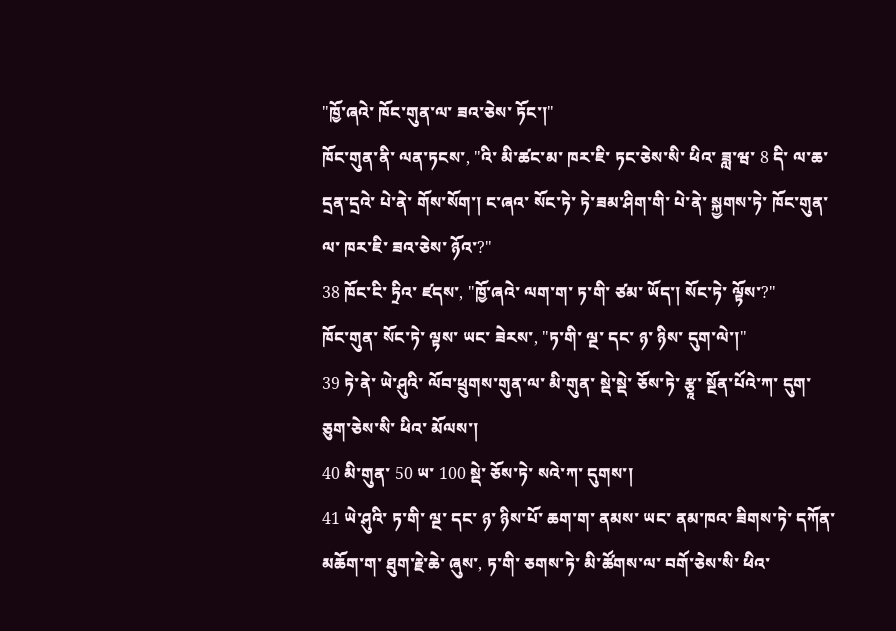"ཁྱོ་ཞའེ་ ཁོང་གུན་ལ་ ཟའ་ཅེས་ ཏོང་།"
ཁོང་གུན་ནི་ ལན་ཏངས་, "འི་ མི་ཚང་མ་ ཁར་ཇི་ ཏང་ཅེས་སི་ ཕིའ་ ཟླ་ཝ་ 8 དི་ ལ་ཆ་ དྲན་དྲའེ་ པེ་ནེ་ གོས་སོག་། ང་ཞའ་ སོང་ཏེ་ ཏེ་ཟམ་ཤིག་གི་ པེ་ནེ་ སྐྱགས་ཏེ་ ཁོང་གུན་ལ་ ཁར་ཇི་ ཟའ་ཅེས་ ཉོའ་?"
38 ཁོང་ངི་ ཏྲིའ་ ཛདས་, "ཁྱོ་ཞའེ་ ལག་ག་ ཏ་གི་ ཙམ་ ཡོད་། སོང་ཏེ་ ལྟོས་?"
ཁོང་གུན་ སོང་ཏེ་ ལྟས་ ཡང་ ཟེརས་, "ཏ་གི་ ལྔ་ དང་ ཉ་ ཉིས་ དུག་ལེ་།"
39 ཏེ་ནེ་ ཡེ་ཤུའི་ ལོབ་ཕྲུགས་གུན་ལ་ མི་གུན་ སྡེ་སྡེ་ ཅོས་ཏེ་ རྩཱ་ སྔོན་པོའེ་ཀ་ དུག་ཅུག་ཅེས་སི་ ཕིའ་ མོལས་།
40 མི་གུན་ 50 ཡ་ 100 སྡེ་ ཅོས་ཏེ་ སའེ་ཀ་ དུགས་།
41 ཡེ་ཤུའི་ ཏ་གི་ ལྔ་ དང་ ཉ་ ཉིས་པོ་ ཆག་ག་ ནམས་ ཡང་ ནམ་ཁའ་ ཟིགས་ཏེ་ དཀོན་མཆོག་ག་ ཐུག་རྗེ་ཆེ་ ཞུས་, ཏ་གི་ ཅགས་ཏེ་ མི་ཚོགས་ལ་ བགོ་ཅེས་སི་ ཕིའ་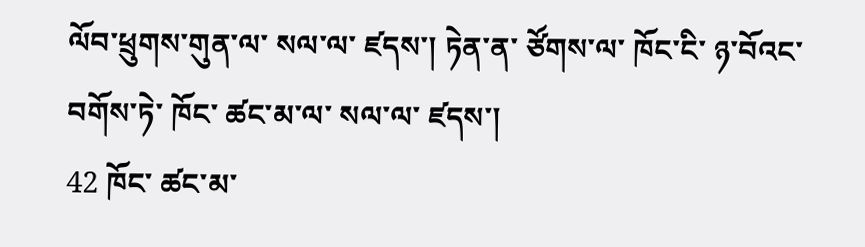ལོབ་ཕྲུགས་གུན་ལ་ སལ་ལ་ ཛདས་། ཏེན་ན་ ཙོགས་ལ་ ཁོང་ངི་ ཉ་བོའང་ བགོས་ཏེ་ ཁོང་ ཚང་མ་ལ་ སལ་ལ་ ཛདས་།
42 ཁོང་ ཚང་མ་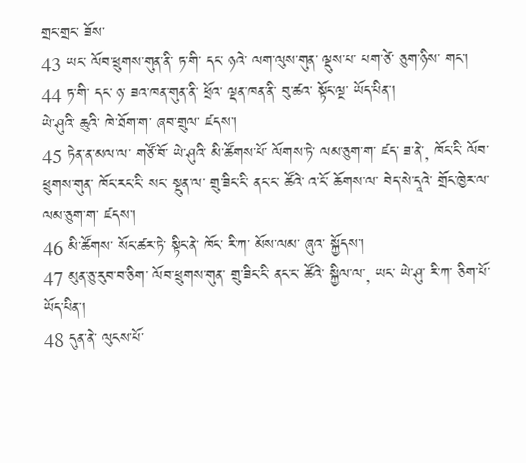གྲང་གྲང་ ཟོས་
43 ཡང་ ལོབ་ཕྲུགས་གུན་ནི་ ཏ་གི་ དང་ ཉའེ་ ལག་ལུས་གུན་ ལྡུས་པ་ པག་ཙེ་ ཅུག་ཉིས་ གང་།
44 ཏ་གི་ དང་ ཉ་ ཟའ་ཁན་གུན་ནི་ ཕྲོའ་ ལྡན་ཁན་ནི་ བུ་ཚའ་ སྟོང་ལྔ་ ཡོད་པིན་།
ཡེ་ཤུའི་ ཆུའི་ ཁེ་ཐོག་ག་ ཞབ་གྲུལ་ ཛདས་།
45 ཏེན་ན་མལ་ལ་ གཙོ་བོ་ ཡེ་ཤུའི་ མི་ཚོགས་པོ་ ལོགས་ཏེ་ ལམ་ཅུག་ག་ ཛད་ ཟ་ནེ་, ཁོང་ངི་ ལོབ་ཕྲུགས་གུན་ ཁོང་རང་ངི་ སང་ སྔུན་ལ་ གྲུ་ཟིང་ངི་ ནང་ང་ ཚོའེ་ འ་ངོ་ ཆོགས་ལ་ བེད་སེ་དཱའེ་ གྲོང་ཁྱེར་ལ་ ལམ་ཅུག་ག་ ཛདས་།
46 མི་ཚོགས་ སོང་ཚར་ཏེ་ སྟིང་ནེ་ ཁོང་ རི་ཀ་ མོས་ལམ་ ཞུའ་ སྐྱོདས་།
47 མུན་ཅུ་རུབ་བ་ཅིག་ ལོབ་ཕྲུགས་གུན་ གྲུ་ཟིང་ངི་ ནང་ང་ ཚོའེ་ སྐྱིལ་ལ་, ཡང་ ཡེ་ཤུ་ རི་ཀ་ ཅིག་པོ་ ཡོད་པིན་།
48 དུན་ནེ་ ལུངས་པོ་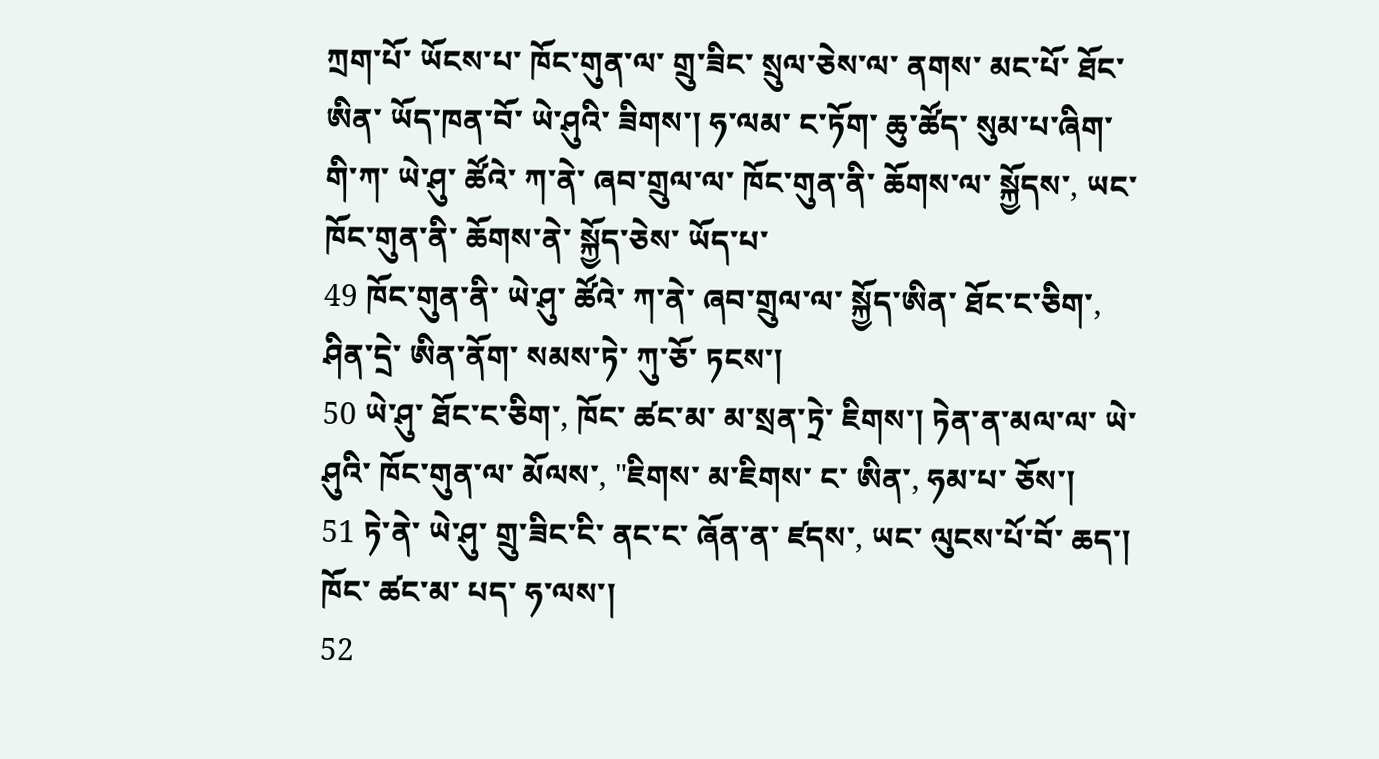ཀྲག་པོ་ ཡོངས་པ་ ཁོང་གུན་ལ་ གྲུ་ཟིང་ སྲུལ་ཅེས་ལ་ ནགས་ མང་པོ་ ཐོང་ཨིན་ ཡོད་ཁན་བོ་ ཡེ་ཤུའི་ ཟིགས་། ཧ་ལམ་ ང་ཏོག་ ཆུ་ཚོད་ སུམ་པ་ཞིག་གི་ཀ་ ཡེ་ཤུ་ ཚོའེ་ ཀ་ནེ་ ཞབ་གྲུལ་ལ་ ཁོང་གུན་ནི་ ཆོགས་ལ་ སྐྱོདས་, ཡང་ ཁོང་གུན་ནི་ ཆོགས་ནེ་ སྐྱོད་ཅེས་ ཡོད་པ་
49 ཁོང་གུན་ནི་ ཡེ་ཤུ་ ཚོའེ་ ཀ་ནེ་ ཞབ་གྲུལ་ལ་ སྐྱོད་ཨིན་ ཐོང་ང་ཅིག་, ཤིན་དྲེ་ ཨིན་ནོག་ སམས་ཏེ་ ཀུ་ཅོ་ ཏངས་།
50 ཡེ་ཤུ་ ཐོང་ང་ཅིག་, ཁོང་ ཚང་མ་ མ་སྲན་ཏྲེ་ ཇིགས་། ཏེན་ན་མལ་ལ་ ཡེ་ཤུའི་ ཁོང་གུན་ལ་ མོལས་, "ཇིགས་ མ་ཇིགས་ ང་ ཨིན་, ཧམ་པ་ ཅོས་།
51 ཏེ་ནེ་ ཡེ་ཤུ་ གྲུ་ཟིང་ངི་ ནང་ང་ ཞོན་ན་ ཛདས་, ཡང་ ལུངས་པོ་བོ་ ཆད་། ཁོང་ ཚང་མ་ པད་ ཧ་ལས་།
52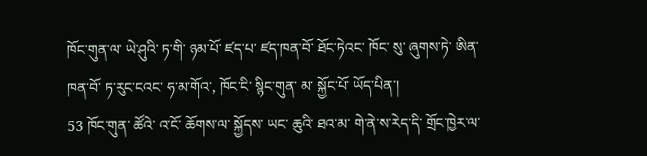ཁོང་གུན་ལ་ ཡེ་ཤུའི་ ཏ་གི་ ཉམ་པོ་ ཛད་པ་ ཛད་ཁན་བོ་ ཐོང་ཏེའང་ ཁོང་ སུ་ ཞུགས་ཏེ་ ཨིན་ཁན་བོ་ ཏ་རུང་ངའང་ ཧ་མ་གོའ་, ཁོང་ངི་ སྙིང་གུན་ མ་ སྐྱོང་པོ་ ཡོད་པིན་།
53 ཁོང་གུན་ ཚོའེ་ འ་ངོ་ ཆོགས་ལ་ སྐྱོདས་ ཡང་ ཆུའི་ ཐའ་མ་ གེ་ནེ་ས་རེད་དི་ གྲོང་ཁྱེར་ལ་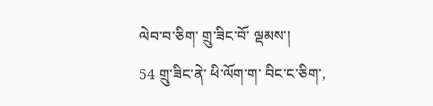ལེབ་བ་ཅིག་ གྲུ་ཟིང་བོ་ ལྡམས་།
54 གྲུ་ཟིང་ནེ་ ཕི་ལོག་ག་ བིང་ང་ཅིག་,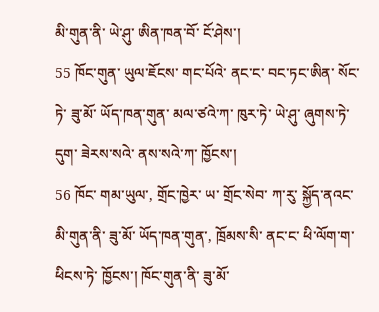མི་གུན་ནི་ ཡེ་ཤུ་ ཨིན་ཁན་བོ་ ངོ་ཤེས་།
55 ཁོང་གུན་ ཡུལ་ཇོངས་ གང་པོའེ་ ནང་ང་ བང་ཏང་ཨིན་ སོང་ཏེ་ ཟུ་མོ་ ཡོད་ཁན་གུན་ མལ་ཙའེ་ཀ་ ཁུར་ཏེ་ ཡེ་ཤུ་ ཞུགས་ཏེ་ དུག་ ཟེརས་སའེ་ ནས་སའེ་ཀ་ ཁྱོངས་།
56 ཁོང་ གམ་ཡུལ་, གྲོང་ཁྱེར་ ཡ་ གྲོང་སེབ་ ཀ་རུ་ སྐྱོད་ནའང་ མི་གུན་ནི་ ཟུ་མོ་ ཡོད་ཁན་གུན་, ཁྲོམས་སི་ ནང་ང་ ཕི་ལོག་ག་ ཕིངས་ཏེ་ ཁྱོངས་། ཁོང་གུན་ནི་ ཟུ་མོ་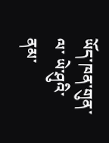ཡོད་ཁན་གུན་ལ་ ཡེ་ཤུའི་ ནམ་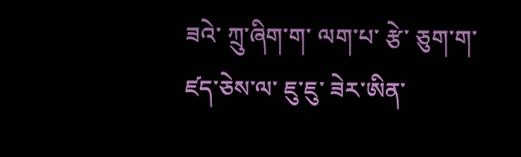ཟའེ་ ཀྲུ་ཞིག་ག་ ལག་པ་ རྩེ་ ཅུག་ག་ ཛད་ཅེས་ལ་ ཇུ་ཇུ་ ཟེར་ཨིན་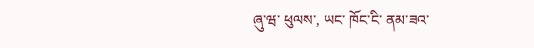ཞུ་ཝ་ ཕུལས་, ཡང་ ཁོང་ངི་ ནམ་ཟའ་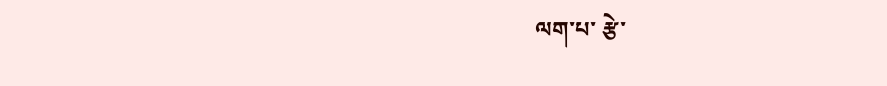ལག་པ་ རྩེ་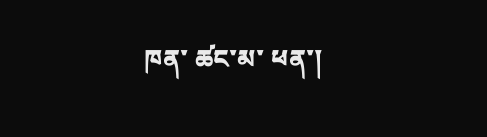ཁན་ ཚང་མ་ ཕན་།